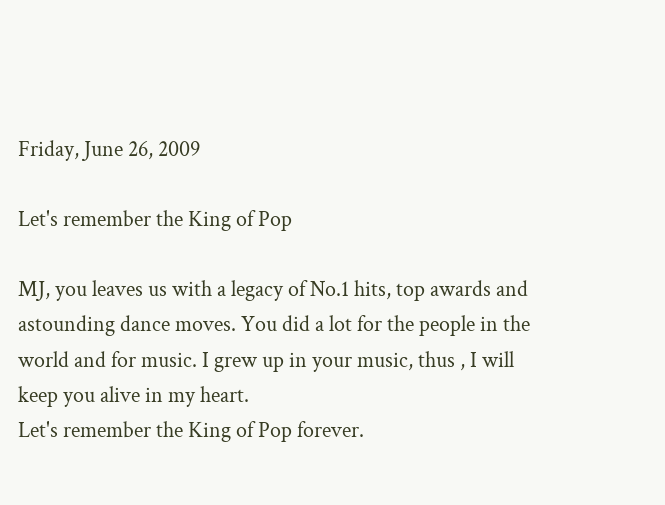Friday, June 26, 2009

Let's remember the King of Pop

MJ, you leaves us with a legacy of No.1 hits, top awards and astounding dance moves. You did a lot for the people in the world and for music. I grew up in your music, thus , I will keep you alive in my heart.
Let's remember the King of Pop forever.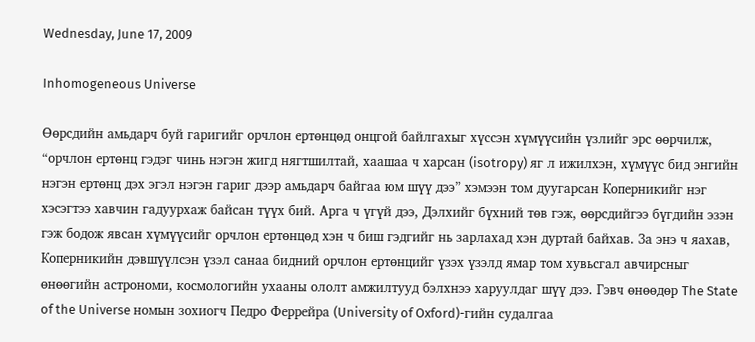Wednesday, June 17, 2009

Inhomogeneous Universe

Өөрсдийн амьдарч буй гаригийг орчлон ертөнцөд онцгой байлгахыг хүссэн хүмүүсийн үзлийг эрс өөрчилж, “орчлон ертөнц гэдэг чинь нэгэн жигд нягтшилтай, хаашаа ч харсан (isotropy) яг л ижилхэн, хүмүүс бид энгийн нэгэн ертөнц дэх эгэл нэгэн гариг дээр амьдарч байгаа юм шүү дээ” хэмээн том дуугарсан Коперникийг нэг хэсэгтээ хавчин гадуурхаж байсан түүх бий. Арга ч үгүй дээ, Дэлхийг бүхний төв гэж, өөрсдийгээ бүгдийн эзэн гэж бодож явсан хүмүүсийг орчлон ертөнцөд хэн ч биш гэдгийг нь зарлахад хэн дуртай байхав. За энэ ч яахав, Коперникийн дэвшүүлсэн үзэл санаа бидний орчлон ертөнцийг үзэх үзэлд ямар том хувьсгал авчирсныг өнөөгийн астрономи, космологийн ухааны ололт амжилтууд бэлхнээ харуулдаг шүү дээ. Гэвч өнөөдөр The State of the Universe номын зохиогч Педро Феррейра (University of Oxford)-гийн судалгаа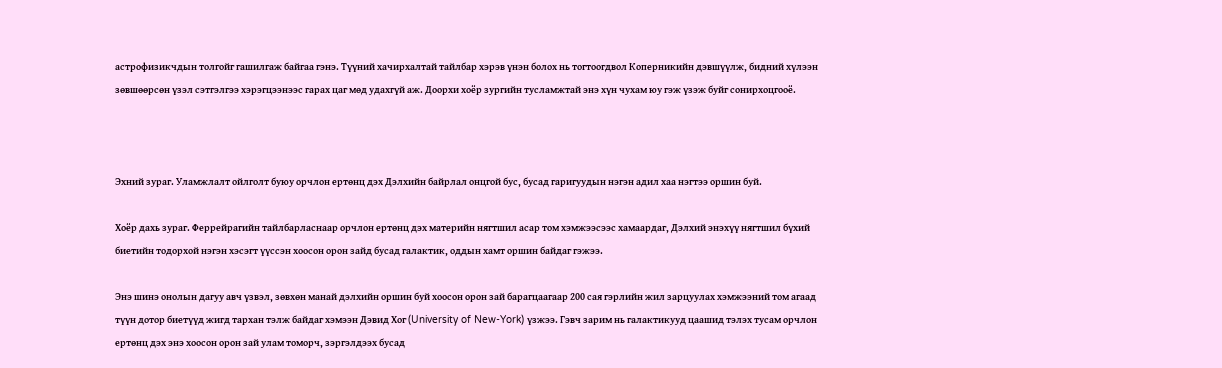астрофизикчдын толгойг гашилгаж байгаа гэнэ. Түүний хачирхалтай тайлбар хэрэв үнэн болох нь тогтоогдвол Коперникийн дэвшүүлж, бидний хүлээн зөвшөөрсөн үзэл сэтгэлгээ хэрэгцээнээс гарах цаг мөд удахгүй аж. Доорхи хоёр зургийн тусламжтай энэ хүн чухам юу гэж үзэж буйг сонирхоцгооё.



Эхний зураг. Уламжлалт ойлголт буюу орчлон ертөнц дэх Дэлхийн байрлал онцгой бус, бусад гаригуудын нэгэн адил хаа нэгтээ оршин буй.

Хоёр дахь зураг. Феррейрагийн тайлбарласнаар орчлон ертөнц дэх материйн нягтшил асар том хэмжээсээс хамаардаг, Дэлхий энэхүү нягтшил бүхий биетийн тодорхой нэгэн хэсэгт үүссэн хоосон орон зайд бусад галактик, оддын хамт оршин байдаг гэжээ.

Энэ шинэ онолын дагуу авч үзвэл, зөвхөн манай дэлхийн оршин буй хоосон орон зай барагцаагаар 200 сая гэрлийн жил зарцуулах хэмжээний том агаад түүн дотор биетүүд жигд тархан тэлж байдаг хэмээн Дэвид Хог (University of New-York) үзжээ. Гэвч зарим нь галактикууд цаашид тэлэх тусам орчлон ертөнц дэх энэ хоосон орон зай улам томорч, зэргэлдээх бусад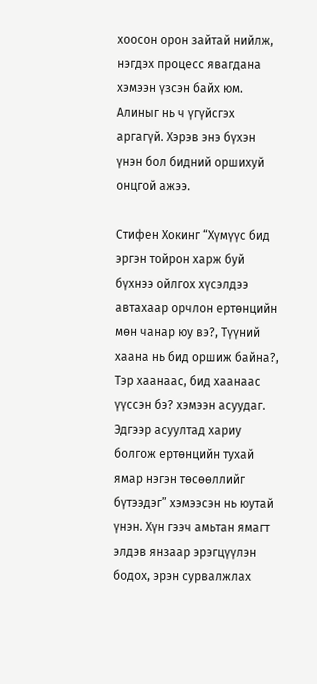хоосон орон зайтай нийлж, нэгдэх процесс явагдана хэмээн үзсэн байх юм. Алиныг нь ч үгүйсгэх аргагүй. Хэрэв энэ бүхэн үнэн бол бидний оршихуй онцгой ажээ.

Стифен Хокинг “Хүмүүс бид эргэн тойрон харж буй бүхнээ ойлгох хүсэлдээ автахаар орчлон ертөнцийн мөн чанар юу вэ?, Түүний хаана нь бид оршиж байна?, Тэр хаанаас, бид хаанаас үүссэн бэ? хэмээн асуудаг. Эдгээр асуултад хариу болгож ертөнцийн тухай ямар нэгэн төсөөллийг бүтээдэг” хэмээсэн нь юутай үнэн. Хүн гээч амьтан ямагт элдэв янзаар эрэгцүүлэн бодох, эрэн сурвалжлах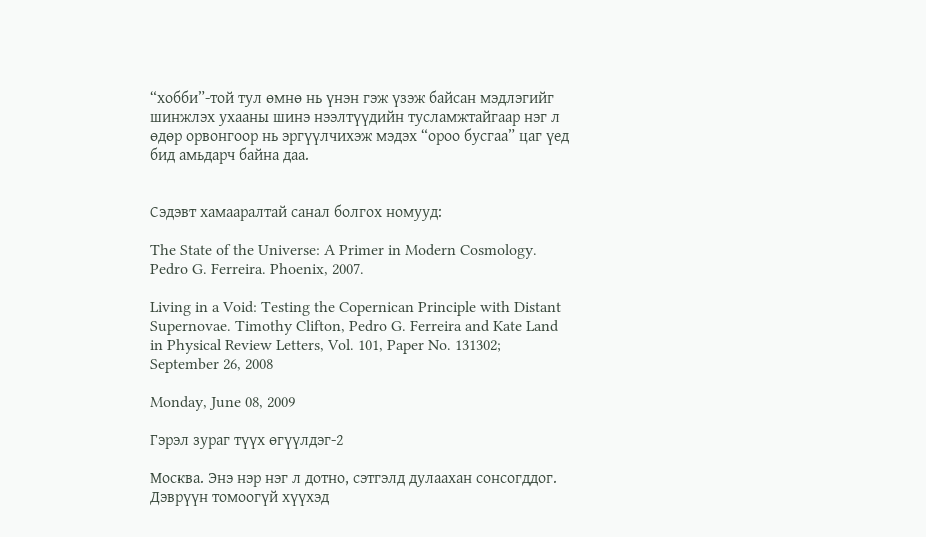“хобби”-той тул өмнө нь үнэн гэж үзэж байсан мэдлэгийг шинжлэх ухааны шинэ нээлтүүдийн тусламжтайгаар нэг л өдөр орвонгоор нь эргүүлчихэж мэдэх “ороо бусгаа” цаг үед бид амьдарч байна даа.


Сэдэвт хамааралтай санал болгох номууд:

The State of the Universe: A Primer in Modern Cosmology. Pedro G. Ferreira. Phoenix, 2007.

Living in a Void: Testing the Copernican Principle with Distant Supernovae. Timothy Clifton, Pedro G. Ferreira and Kate Land in Physical Review Letters, Vol. 101, Paper No. 131302; September 26, 2008

Monday, June 08, 2009

Гэрэл зураг түүх өгүүлдэг-2

Москва. Энэ нэр нэг л дотно, сэтгэлд дулаахан сонсогддог. Дэврүүн томоогүй хүүхэд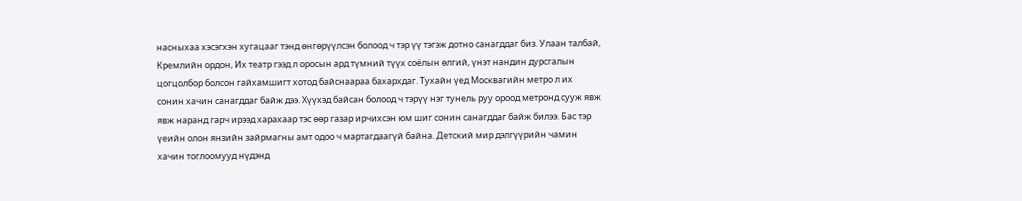насныхаа хэсэгхэн хугацааг тэнд өнгөрүүлсэн болоод ч тэр үү тэгэж дотно санагддаг биз. Улаан талбай, Кремлийн ордон, Их театр гээд л оросын ард түмний түүх соёлын өлгий, үнэт нандин дурсгалын цогцолбор болсон гайхамшигт хотод байснаараа бахархдаг. Тухайн үед Москвагийн метро л их сонин хачин санагддаг байж дээ. Хүүхэд байсан болоод ч тэрүү нэг тунель руу ороод метронд сууж явж явж наранд гарч ирээд харахаар тэс өөр газар ирчихсэн юм шиг сонин санагддаг байж билээ. Бас тэр үеийн олон янзийн зайрмагны амт одоо ч мартагдаагүй байна. Детский мир дэлгүүрийн чамин хачин тоглоомууд нүдэнд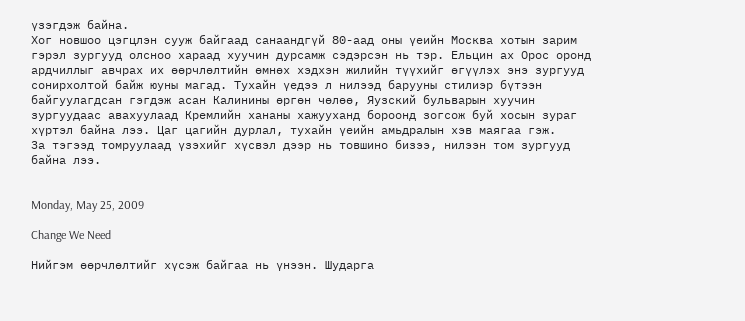үзэгдэж байна.
Хог новшоо цэгцлэн сууж байгаад санаандгүй 80-аад оны үеийн Москва хотын зарим гэрэл зургууд олсноо хараад хуучин дурсамж сэдэрсэн нь тэр. Ельцин ах Орос оронд ардчиллыг авчрах их өөрчлөлтийн өмнөх хэдхэн жилийн түүхийг өгүүлэх энэ зургууд сонирхолтой байж юуны магад. Тухайн үедээ л нилээд барууны стилиэр бүтээн байгуулагдсан гэгдэж асан Калинины өргөн чөлөө, Яузский бульварын хуучин зургуудаас авахуулаад Кремлийн хананы хажууханд бороонд зогсож буй хосын зураг хүртэл байна лээ. Цаг цагийн дурлал, тухайн үеийн амьдралын хэв маягаа гэж.
За тэгээд томруулаад үзэхийг хүсвэл дээр нь товшино бизээ, нилээн том зургууд байна лээ.


Monday, May 25, 2009

Change We Need

Нийгэм өөрчлөлтийг хүсэж байгаа нь үнээн. Шударга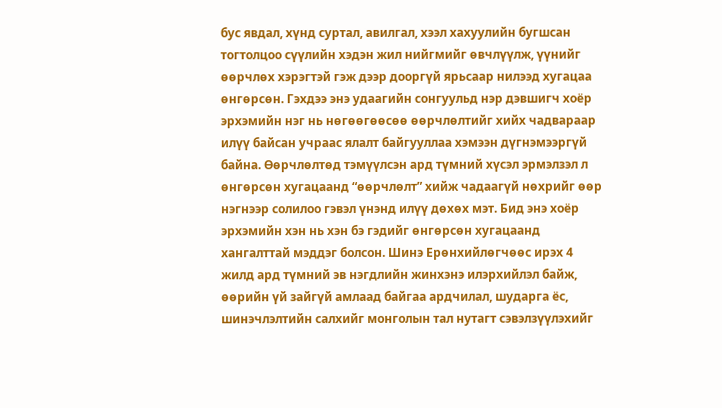бус явдал, хүнд суртал, авилгал, хээл хахуулийн бугшсан тогтолцоо сүүлийн хэдэн жил нийгмийг өвчлүүлж, үүнийг өөрчлөх хэрэгтэй гэж дээр дооргүй ярьсаар нилээд хугацаа өнгөрсөн. Гэхдээ энэ удаагийн сонгуульд нэр дэвшигч хоёр эрхэмийн нэг нь нөгөөгөөсөө өөрчлөлтийг хийх чадвараар илүү байсан учраас ялалт байгууллаа хэмээн дүгнэмээргүй байна. Өөрчлөлтөд тэмүүлсэн ард түмний хүсэл эрмэлзэл л өнгөрсөн хугацаанд “өөрчлөлт” хийж чадаагүй нөхрийг өөр нэгнээр солилоо гэвэл үнэнд илүү дөхөх мэт. Бид энэ хоёр эрхэмийн хэн нь хэн бэ гэдийг өнгөрсөн хугацаанд хангалттай мэддэг болсон. Шинэ Ерөнхийлөгчөөс ирэх 4 жилд ард түмний эв нэгдлийн жинхэнэ илэрхийлэл байж, өөрийн үй зайгүй амлаад байгаа ардчилал, шударга ёс, шинэчлэлтийн салхийг монголын тал нутагт сэвэлзүүлэхийг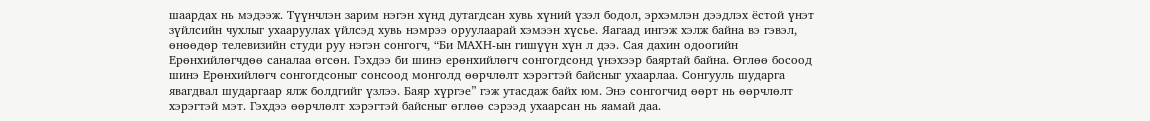шаардах нь мэдээж. Түүнчлэн зарим нэгэн хүнд дутагдсан хувь хүний үзэл бодол, эрхэмлэн дээдлэх ёстой үнэт зүйлсийн чухлыг ухааруулах үйлсэд хувь нэмрээ оруулаарай хэмээн хүсье. Яагаад ингэж хэлж байна вэ гэвэл, өнөөдөр телевизийн студи руу нэгэн сонгогч, “Би МАХН-ын гишүүн хүн л дээ. Сая дахин одоогийн Ерөнхийлөгчдөө саналаа өгсөн. Гэхдээ би шинэ ерөнхийлөгч сонгогдсонд үнэхээр баяртай байна. Өглөө босоод шинэ Ерөнхийлөгч сонгогдсоныг сонсоод монголд өөрчлөлт хэрэгтэй байсныг ухаарлаа. Сонгууль шударга явагдвал шударгаар ялж болдгийг үзлээ. Баяр хүргэе” гэж утасдаж байх юм. Энэ сонгогчид өөрт нь өөрчлөлт хэрэгтэй мэт. Гэхдээ өөрчлөлт хэрэгтэй байсныг өглөө сэрээд ухаарсан нь яамай даа.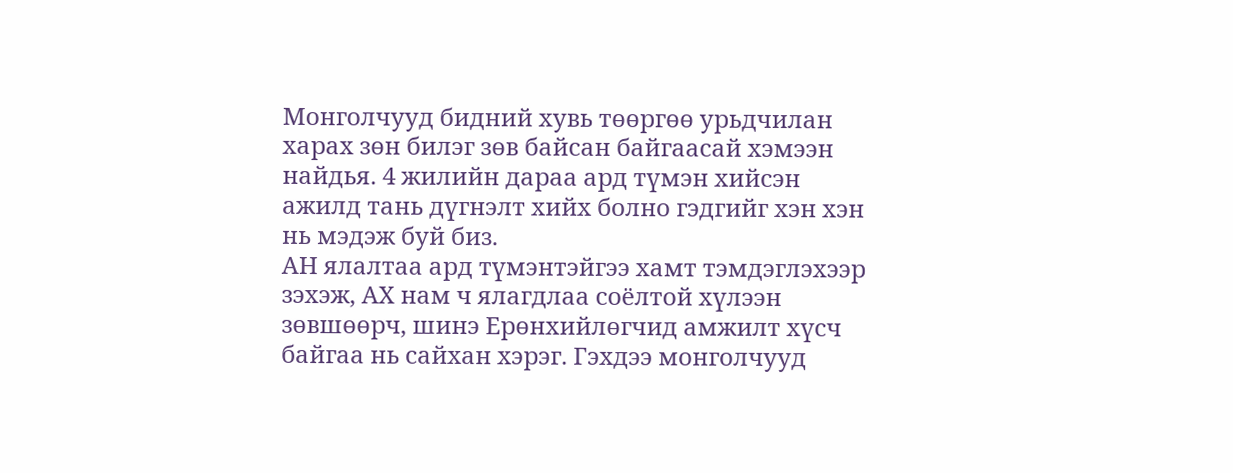Монголчууд бидний хувь төөргөө урьдчилан харах зөн билэг зөв байсан байгаасай хэмээн найдья. 4 жилийн дараа ард түмэн хийсэн ажилд тань дүгнэлт хийх болно гэдгийг хэн хэн нь мэдэж буй биз.
АН ялалтаа ард түмэнтэйгээ хамт тэмдэглэхээр зэхэж, АХ нам ч ялагдлаа соёлтой хүлээн зөвшөөрч, шинэ Ерөнхийлөгчид амжилт хүсч байгаа нь сайхан хэрэг. Гэхдээ монголчууд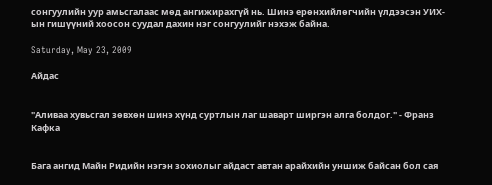сонгуулийн уур амьсгалаас мөд ангижирахгүй нь. Шинэ ерөнхийлөгчийн үлдээсэн УИХ-ын гишүүний хоосон суудал дахин нэг сонгуулийг нэхэж байна.

Saturday, May 23, 2009

Айдас


"Аливаа хувьсгал зөвхөн шинэ хүнд суртлын лаг шаварт ширгэн алга болдог." - Франз Кафка


Бага ангид Майн Ридийн нэгэн зохиолыг айдаст автан арайхийн уншиж байсан бол сая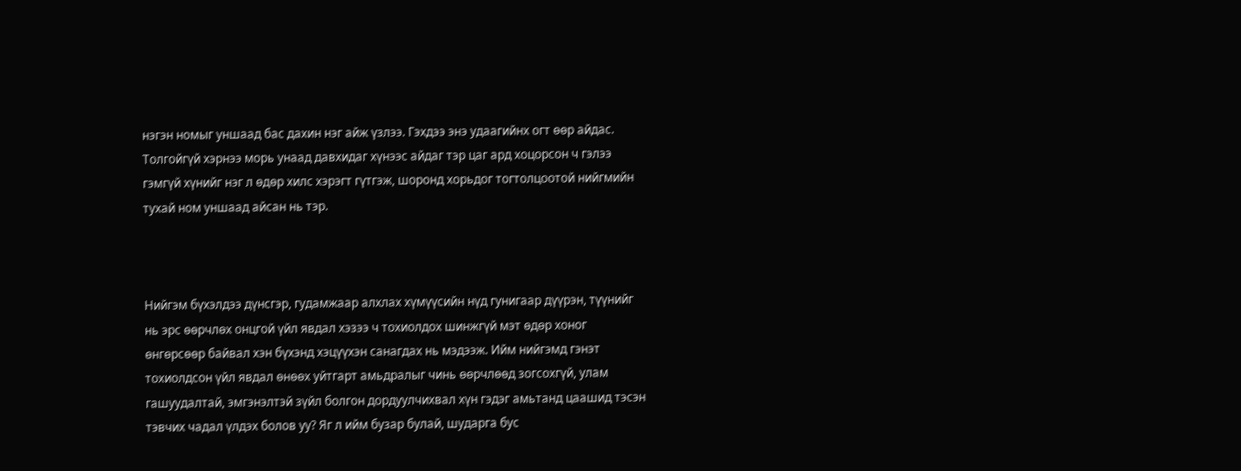нэгэн номыг уншаад бас дахин нэг айж үзлээ. Гэхдээ энэ удаагийнх огт өөр айдас. Толгойгүй хэрнээ морь унаад давхидаг хүнээс айдаг тэр цаг ард хоцорсон ч гэлээ гэмгүй хүнийг нэг л өдөр хилс хэрэгт гүтгэж, шоронд хорьдог тогтолцоотой нийгмийн тухай ном уншаад айсан нь тэр.



Нийгэм бүхэлдээ дүнсгэр, гудамжаар алхлах хүмүүсийн нүд гунигаар дүүрэн, түүнийг нь эрс өөрчлөх онцгой үйл явдал хэзээ ч тохиолдох шинжгүй мэт өдөр хоног өнгөрсөөр байвал хэн бүхэнд хэцүүхэн санагдах нь мэдээж. Ийм нийгэмд гэнэт тохиолдсон үйл явдал өнөөх уйтгарт амьдралыг чинь өөрчлөөд зогсохгүй, улам гашуудалтай, эмгэнэлтэй зүйл болгон дордуулчихвал хүн гэдэг амьтанд цаашид тэсэн тэвчих чадал үлдэх болов уу? Яг л ийм бузар булай, шударга бус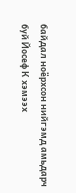байдал ноёрхсон нийгэмд амьдарч буй Йосеф К хэмээх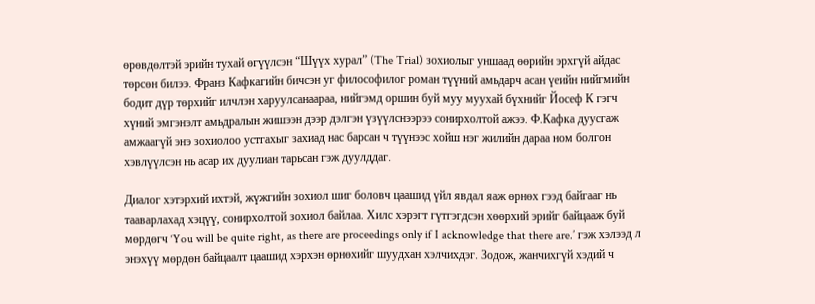өрөвдөлтэй эрийн тухай өгүүлсэн “Шүүх хурал” (The Trial) зохиолыг уншаад өөрийн эрхгүй айдас төрсөн билээ. Франз Кафкагийн бичсэн уг философилог роман түүний амьдарч асан үеийн нийгмийн бодит дүр төрхийг илчлэн харуулсанаараа, нийгэмд оршин буй муу муухай бүхнийг Йосеф К гэгч хүний эмгэнэлт амьдралын жишээн дээр дэлгэн үзүүлснээрээ сонирхолтой ажээ. Ф.Кафка дуусгаж амжаагүй энэ зохиолоо устгахыг захиад нас барсан ч түүнээс хойш нэг жилийн дараа ном болгон хэвлүүлсэн нь асар их дуулиан тарьсан гэж дуулддаг.

Диалог хэтэрхий ихтэй, жүжгийн зохиол шиг боловч цаашид үйл явдал яаж өрнөх гээд байгааг нь тааварлахад хэцүү, сонирхолтой зохиол байлаа. Хилс хэрэгт гүтгэгдсэн хөөрхий эрийг байцааж буй мөрдөгч ‘You will be quite right, as there are proceedings only if I acknowledge that there are.’ гэж хэлээд л энэхүү мөрдөн байцаалт цаашид хэрхэн өрнөхийг шуудхан хэлчихдэг. Зодож, жанчихгүй хэдий ч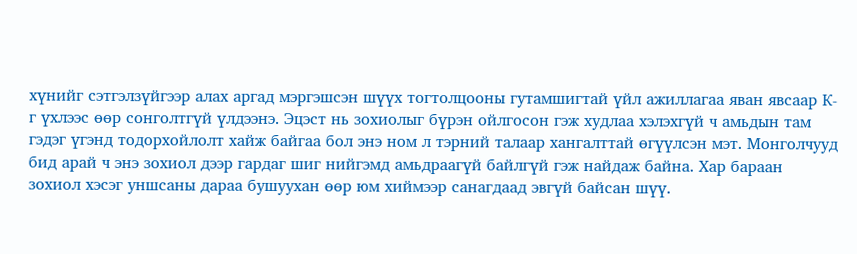хүнийг сэтгэлзүйгээр алах аргад мэргэшсэн шүүх тогтолцооны гутамшигтай үйл ажиллагаа яван явсаар К-г үхлээс өөр сонголтгүй үлдээнэ. Эцэст нь зохиолыг бүрэн ойлгосон гэж худлаа хэлэхгүй ч амьдын там гэдэг үгэнд тодорхойлолт хайж байгаа бол энэ ном л тэрний талаар хангалттай өгүүлсэн мэт. Монголчууд бид арай ч энэ зохиол дээр гардаг шиг нийгэмд амьдраагүй байлгүй гэж найдаж байна. Хар бараан зохиол хэсэг уншсаны дараа бушуухан өөр юм хиймээр санагдаад эвгүй байсан шүү.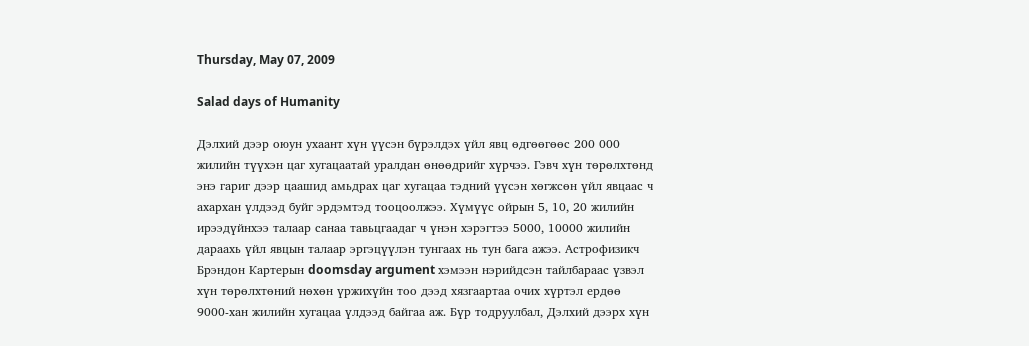Thursday, May 07, 2009

Salad days of Humanity

Дэлхий дээр оюун ухаант хүн үүсэн бүрэлдэх үйл явц өдгөөгөөс 200 000 жилийн түүхэн цаг хугацаатай уралдан өнөөдрийг хүрчээ. Гэвч хүн төрөлхтөнд энэ гариг дээр цаашид амьдрах цаг хугацаа тэдний үүсэн хөгжсөн үйл явцаас ч ахархан үлдээд буйг эрдэмтэд тооцоолжээ. Хүмүүс ойрын 5, 10, 20 жилийн ирээдүйнхээ талаар санаа тавьцгаадаг ч үнэн хэрэгтээ 5000, 10000 жилийн дараахь үйл явцын талаар эргэцүүлэн тунгаах нь тун бага ажээ. Астрофизикч Брэндон Картерын doomsday argument хэмээн нэрийдсэн тайлбараас үзвэл хүн төрөлхтөний нөхөн үржихүйн тоо дээд хязгаартаа очих хүртэл ердөө 9000-хан жилийн хугацаа үлдээд байгаа аж. Бүр тодруулбал, Дэлхий дээрх хүн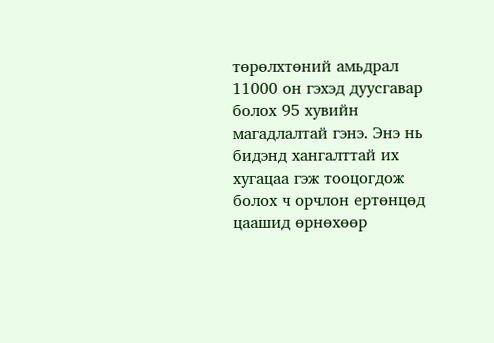төрөлхтөний амьдрал 11000 он гэхэд дуусгавар болох 95 хувийн магадлалтай гэнэ. Энэ нь бидэнд хангалттай их хугацаа гэж тооцогдож болох ч орчлон ертөнцөд цаашид өрнөхөөр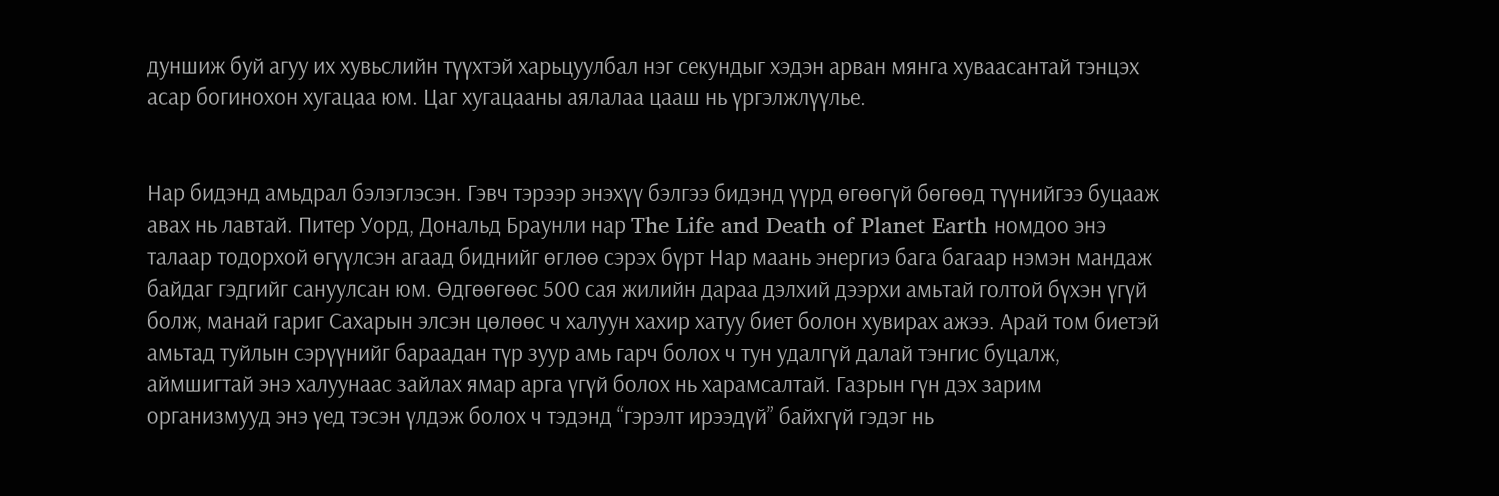дуншиж буй агуу их хувьслийн түүхтэй харьцуулбал нэг секундыг хэдэн арван мянга хуваасантай тэнцэх асар богинохон хугацаа юм. Цаг хугацааны аялалаа цааш нь үргэлжлүүлье.


Нар бидэнд амьдрал бэлэглэсэн. Гэвч тэрээр энэхүү бэлгээ бидэнд үүрд өгөөгүй бөгөөд түүнийгээ буцааж авах нь лавтай. Питер Уорд, Дональд Браунли нар The Life and Death of Planet Earth номдоо энэ талаар тодорхой өгүүлсэн агаад биднийг өглөө сэрэх бүрт Нар маань энергиэ бага багаар нэмэн мандаж байдаг гэдгийг сануулсан юм. Өдгөөгөөс 500 сая жилийн дараа дэлхий дээрхи амьтай голтой бүхэн үгүй болж, манай гариг Сахарын элсэн цөлөөс ч халуун хахир хатуу биет болон хувирах ажээ. Арай том биетэй амьтад туйлын сэрүүнийг бараадан түр зуур амь гарч болох ч тун удалгүй далай тэнгис буцалж, аймшигтай энэ халуунаас зайлах ямар арга үгүй болох нь харамсалтай. Газрын гүн дэх зарим организмууд энэ үед тэсэн үлдэж болох ч тэдэнд “гэрэлт ирээдүй” байхгүй гэдэг нь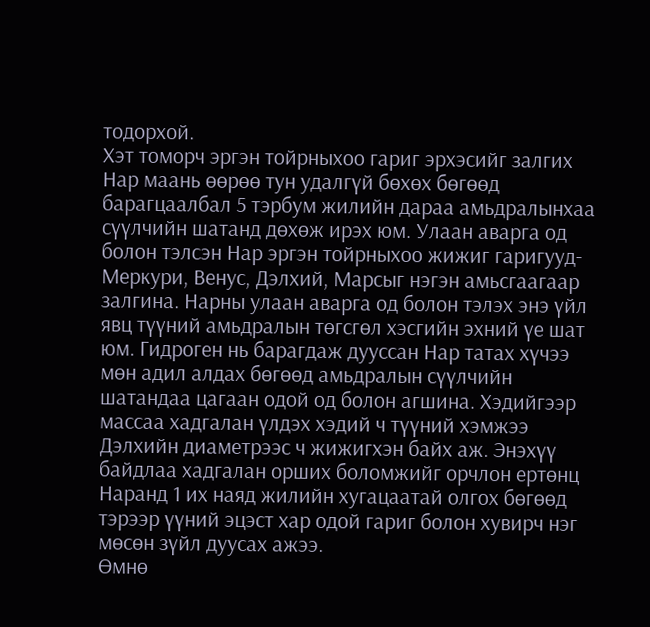тодорхой.
Хэт томорч эргэн тойрныхоо гариг эрхэсийг залгих Нар маань өөрөө тун удалгүй бөхөх бөгөөд барагцаалбал 5 тэрбум жилийн дараа амьдралынхаа сүүлчийн шатанд дөхөж ирэх юм. Улаан аварга од болон тэлсэн Нар эргэн тойрныхоо жижиг гаригууд-Меркури, Венус, Дэлхий, Марсыг нэгэн амьсгаагаар залгина. Нарны улаан аварга од болон тэлэх энэ үйл явц түүний амьдралын төгсгөл хэсгийн эхний үе шат юм. Гидроген нь барагдаж дууссан Нар татах хүчээ мөн адил алдах бөгөөд амьдралын сүүлчийн шатандаа цагаан одой од болон агшина. Хэдийгээр массаа хадгалан үлдэх хэдий ч түүний хэмжээ Дэлхийн диаметрээс ч жижигхэн байх аж. Энэхүү байдлаа хадгалан орших боломжийг орчлон ертөнц Наранд 1 их наяд жилийн хугацаатай олгох бөгөөд тэрээр үүний эцэст хар одой гариг болон хувирч нэг мөсөн зүйл дуусах ажээ.
Өмнө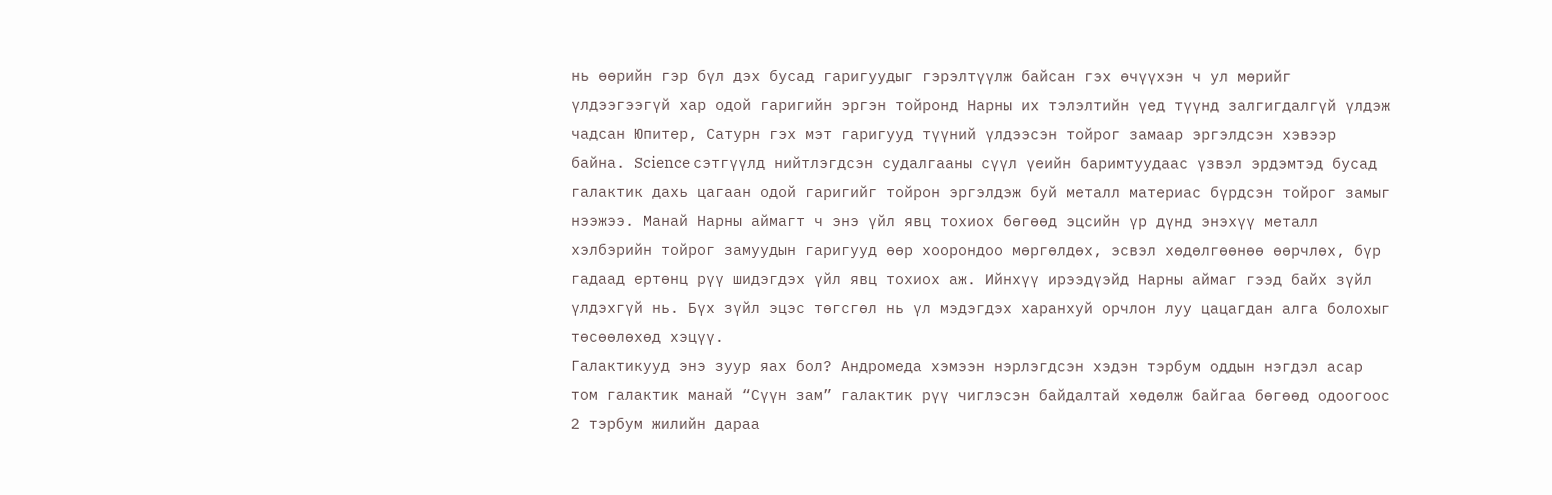нь өөрийн гэр бүл дэх бусад гаригуудыг гэрэлтүүлж байсан гэх өчүүхэн ч ул мөрийг үлдээгээгүй хар одой гаригийн эргэн тойронд Нарны их тэлэлтийн үед түүнд залгигдалгүй үлдэж чадсан Юпитер, Сатурн гэх мэт гаригууд түүний үлдээсэн тойрог замаар эргэлдсэн хэвээр байна. Science сэтгүүлд нийтлэгдсэн судалгааны сүүл үеийн баримтуудаас үзвэл эрдэмтэд бусад галактик дахь цагаан одой гаригийг тойрон эргэлдэж буй металл материас бүрдсэн тойрог замыг нээжээ. Манай Нарны аймагт ч энэ үйл явц тохиох бөгөөд эцсийн үр дүнд энэхүү металл хэлбэрийн тойрог замуудын гаригууд өөр хоорондоо мөргөлдөх, эсвэл хөдөлгөөнөө өөрчлөх, бүр гадаад ертөнц рүү шидэгдэх үйл явц тохиох аж. Ийнхүү ирээдүэйд Нарны аймаг гээд байх зүйл үлдэхгүй нь. Бүх зүйл эцэс төгсгөл нь үл мэдэгдэх харанхуй орчлон луу цацагдан алга болохыг төсөөлөхөд хэцүү.
Галактикууд энэ зуур яах бол? Андромеда хэмээн нэрлэгдсэн хэдэн тэрбум оддын нэгдэл асар том галактик манай “Сүүн зам” галактик рүү чиглэсэн байдалтай хөдөлж байгаа бөгөөд одоогоос 2 тэрбум жилийн дараа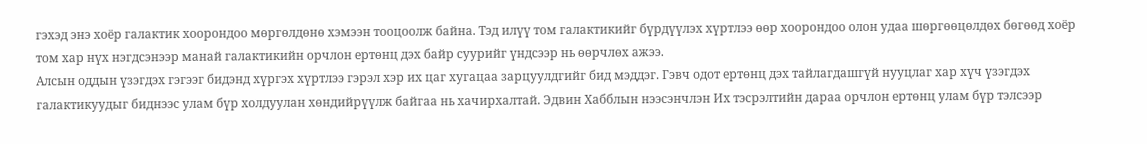гэхэд энэ хоёр галактик хоорондоо мөргөлдөнө хэмээн тооцоолж байна. Тэд илүү том галактикийг бүрдүүлэх хүртлээ өөр хоорондоо олон удаа шөргөөцөлдөх бөгөөд хоёр том хар нүх нэгдсэнээр манай галактикийн орчлон ертөнц дэх байр суурийг үндсээр нь өөрчлөх ажээ.
Алсын оддын үзэгдэх гэгээг бидэнд хүргэх хүртлээ гэрэл хэр их цаг хугацаа зарцуулдгийг бид мэддэг. Гэвч одот ертөнц дэх тайлагдашгүй нууцлаг хар хүч үзэгдэх галактикуудыг биднээс улам бүр холдуулан хөндийрүүлж байгаа нь хачирхалтай. Эдвин Хабблын нээсэнчлэн Их тэсрэлтийн дараа орчлон ертөнц улам бүр тэлсээр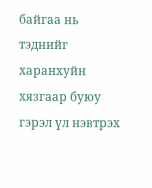байгаа нь тэднийг харанхуйн хязгаар буюу гэрэл үл нэвтрэх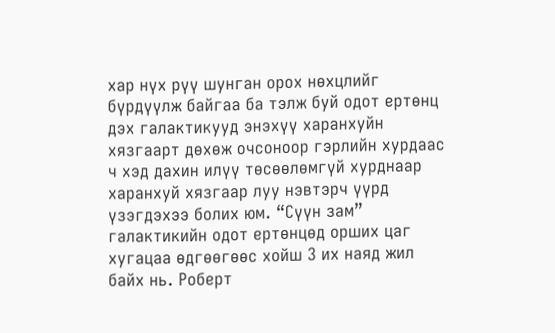хар нүх рүү шунган орох нөхцлийг бүрдүүлж байгаа ба тэлж буй одот ертөнц дэх галактикууд энэхүү харанхуйн хязгаарт дөхөж очсоноор гэрлийн хурдаас ч хэд дахин илүү төсөөлөмгүй хурднаар харанхуй хязгаар луу нэвтэрч үүрд үзэгдэхээ болих юм. “Сүүн зам” галактикийн одот ертөнцөд орших цаг хугацаа өдгөөгөөс хойш 3 их наяд жил байх нь. Роберт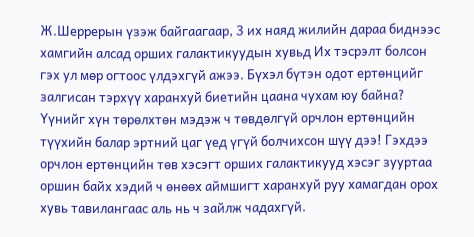Ж.Шеррерын үзэж байгаагаар, 3 их наяд жилийн дараа биднээс хамгийн алсад орших галактикуудын хувьд Их тэсрэлт болсон гэх ул мөр огтоос үлдэхгүй ажээ. Бүхэл бүтэн одот ертөнцийг залгисан тэрхүү харанхуй биетийн цаана чухам юу байна? Үүнийг хүн төрөлхтөн мэдэж ч төвдөлгүй орчлон ертөнцийн түүхийн балар эртний цаг үед үгүй болчихсон шүү дээ! Гэхдээ орчлон ертөнцийн төв хэсэгт орших галактикууд хэсэг зууртаа оршин байх хэдий ч өнөөх аймшигт харанхуй руу хамагдан орох хувь тавилангаас аль нь ч зайлж чадахгүй.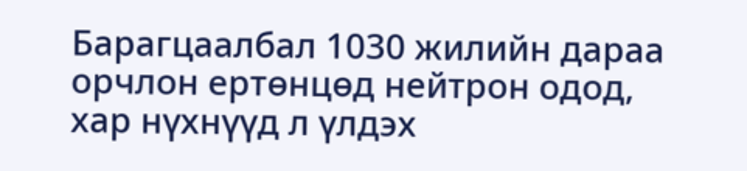Барагцаалбал 1030 жилийн дараа орчлон ертөнцөд нейтрон одод, хар нүхнүүд л үлдэх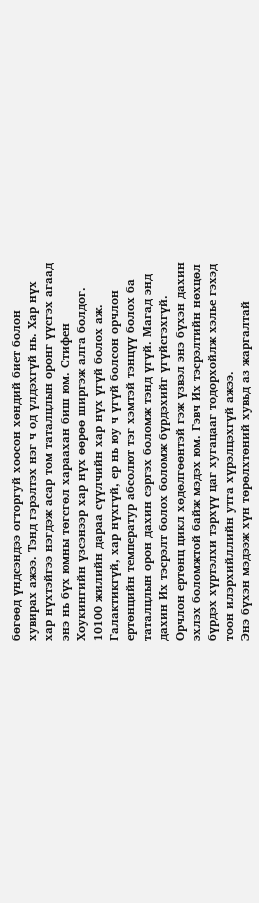бөгөөд үндсэндээ огторгуй хоосон хөндий биет болон хувирах ажээ. Тэнд гэрэлтэх нэг ч од үлдэхгүй нь. Хар нүх хар нүхтэйгээ нэгдэж асар том таталцлын оронг үүсгэх агаад энэ нь бүх юмны төгсгөл хараахан биш юм. Стифен Хоукингийн үзсэнээр хар нүх өөрөө ширгэж алга болдог. 10100 жилийн дараа сүүлчийн хар нүх үгүй болох аж. Галактикгүй, хар нүхгүй, ер нь юу ч үгүй болсон орчлон ертөнцийн температур абсолют тэг хэмтэй тэнцүү болох ба таталцлын орон дахин сэргэх боломж тэнд үгүй. Магад энд дахин Их тэсрэлт болох боломж бүрдэхийг үгүйсгэхгүй. Орчлон ертөнц цикл хөдөлгөөнтэй гэж үзвэл энэ бүхэн дахин эхлэх боломжтой байж мэдэх юм. Гэвч Их тэсрэлтийн нөхцөл бүрдэх хүртэлхи тэрхүү цаг хугацааг тодорхойлж хэлье гэхэд тоон илэрхийллийн утга хүрэлцэхгүй ажээ.
Энэ бүхэн мэдээж хүн төрөлхтөний хувьд аз жаргалтай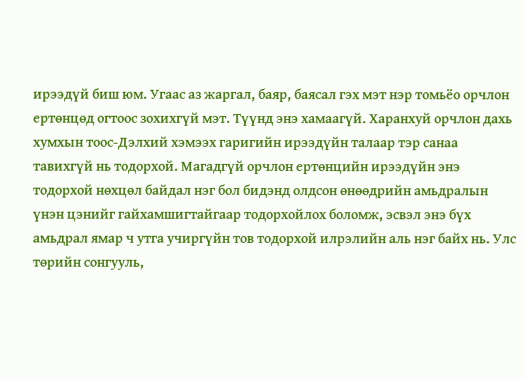ирээдүй биш юм. Угаас аз жаргал, баяр, баясал гэх мэт нэр томьёо орчлон ертөнцөд огтоос зохихгүй мэт. Түүнд энэ хамаагүй. Харанхуй орчлон дахь хумхын тоос-Дэлхий хэмээх гаригийн ирээдүйн талаар тэр санаа тавихгүй нь тодорхой. Магадгүй орчлон ертөнцийн ирээдүйн энэ тодорхой нөхцөл байдал нэг бол бидэнд олдсон өнөөдрийн амьдралын үнэн цэнийг гайхамшигтайгаар тодорхойлох боломж, эсвэл энэ бүх амьдрал ямар ч утга учиргүйн тов тодорхой илрэлийн аль нэг байх нь. Улс төрийн сонгууль,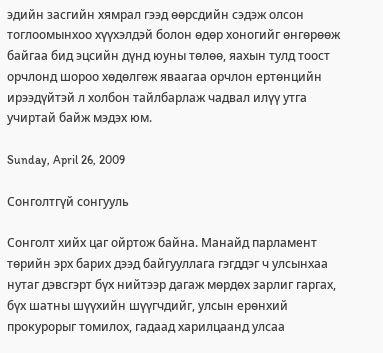эдийн засгийн хямрал гээд өөрсдийн сэдэж олсон тоглоомынхоо хүүхэлдэй болон өдөр хоногийг өнгөрөөж байгаа бид эцсийн дүнд юуны төлөө, яахын тулд тоост орчлонд шороо хөдөлгөж яваагаа орчлон ертөнцийн ирээдүйтэй л холбон тайлбарлаж чадвал илүү утга учиртай байж мэдэх юм.

Sunday, April 26, 2009

Сонголтгүй сонгууль

Сонголт хийх цаг ойртож байна. Манайд парламент төрийн эрх барих дээд байгууллага гэгддэг ч улсынхаа нутаг дэвсгэрт бүх нийтээр дагаж мөрдөх зарлиг гаргах, бүх шатны шүүхийн шүүгчдийг, улсын ерөнхий прокурорыг томилох, гадаад харилцаанд улсаа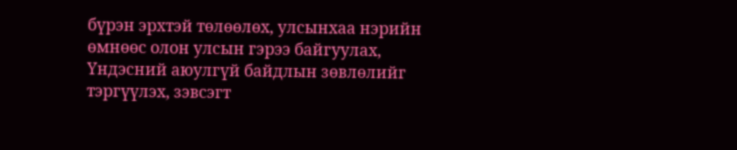бүрэн эрхтэй төлөөлөх, улсынхаа нэрийн өмнөөс олон улсын гэрээ байгуулах, Үндэсний аюулгүй байдлын зөвлөлийг тэргүүлэх, зэвсэгт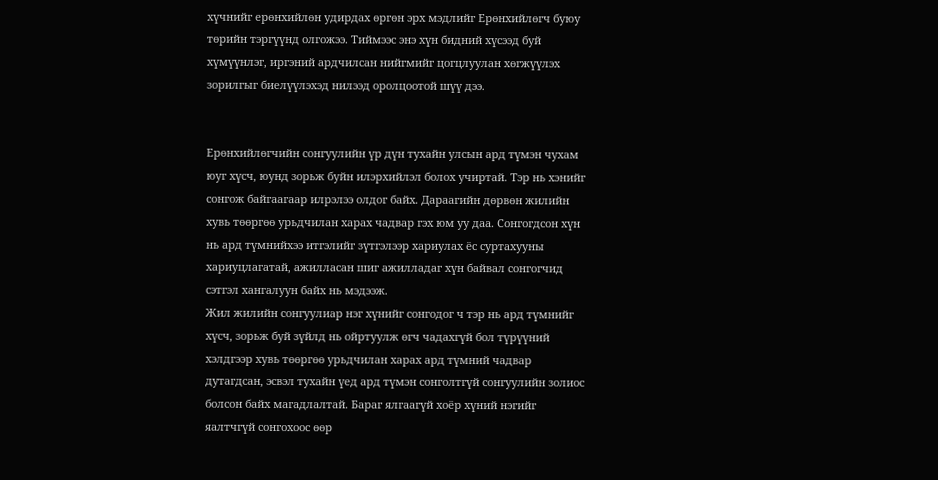хүчнийг ерөнхийлөн удирдах өргөн эрх мэдлийг Ерөнхийлөгч буюу төрийн тэргүүнд олгожээ. Тиймээс энэ хүн бидний хүсээд буй хүмүүнлэг, иргэний ардчилсан нийгмийг цогцлуулан хөгжүүлэх зорилгыг биелүүлэхэд нилээд оролцоотой шүү дээ.


Ерөнхийлөгчийн сонгуулийн үр дүн тухайн улсын ард түмэн чухам юуг хүсч, юунд зорьж буйн илэрхийлэл болох учиртай. Тэр нь хэнийг сонгож байгаагаар илрэлээ олдог байх. Дараагийн дөрвөн жилийн хувь төөргөө урьдчилан харах чадвар гэх юм уу даа. Сонгогдсон хүн нь ард түмнийхээ итгэлийг зүтгэлээр хариулах ёс суртахууны хариуцлагатай, ажилласан шиг ажилладаг хүн байвал сонгогчид сэтгэл хангалуун байх нь мэдээж.
Жил жилийн сонгуулиар нэг хүнийг сонгодог ч тэр нь ард түмнийг хүсч, зорьж буй зүйлд нь ойртуулж өгч чадахгүй бол түрүүний хэлдгээр хувь төөргөө урьдчилан харах ард түмний чадвар дутагдсан, эсвэл тухайн үед ард түмэн сонголтгүй сонгуулийн золиос болсон байх магадлалтай. Бараг ялгаагүй хоёр хүний нэгийг яалтчгүй сонгохоос өөр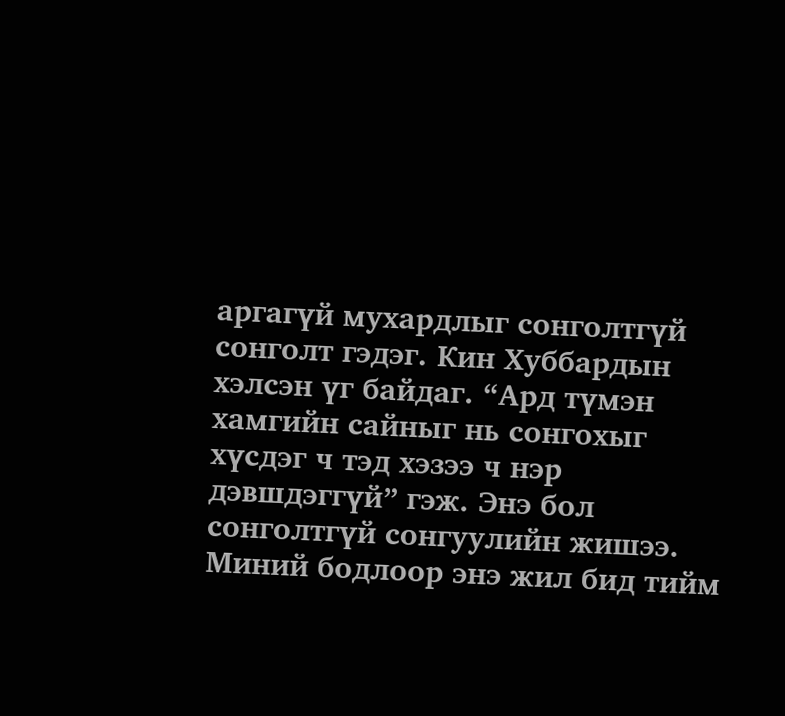аргагүй мухардлыг сонголтгүй сонголт гэдэг. Кин Хуббардын хэлсэн үг байдаг. “Ард түмэн хамгийн сайныг нь сонгохыг хүсдэг ч тэд хэзээ ч нэр дэвшдэггүй” гэж. Энэ бол сонголтгүй сонгуулийн жишээ. Миний бодлоор энэ жил бид тийм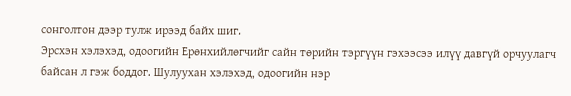сонголтон дээр тулж ирээд байх шиг.
Эрсхэн хэлэхэд, одоогийн Ерөнхийлөгчийг сайн төрийн тэргүүн гэхээсээ илүү давгүй орчуулагч байсан л гэж боддог. Шулуухан хэлэхэд, одоогийн нэр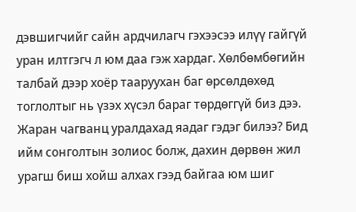дэвшигчийг сайн ардчилагч гэхээсээ илүү гайгүй уран илтгэгч л юм даа гэж хардаг. Хөлбөмбөгийн талбай дээр хоёр тааруухан баг өрсөлдөхөд тоглолтыг нь үзэх хүсэл бараг төрдөггүй биз дээ. Жаран чагванц уралдахад яадаг гэдэг билээ? Бид ийм сонголтын золиос болж, дахин дөрвөн жил урагш биш хойш алхах гээд байгаа юм шиг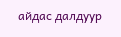айдас далдуур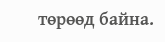төрөөд байна.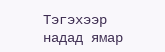Тэгэхээр надад ямар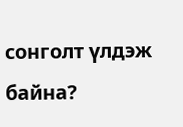сонголт үлдэж байна?